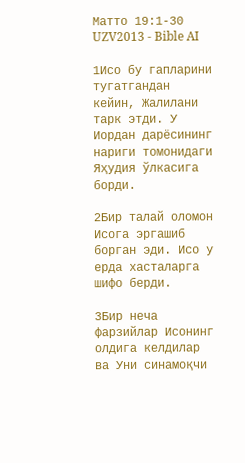Матто 19:1-30 UZV2013 - Bible AI

1Исо бу гапларини тугатгандан кейин, Жалилани тарк этди. У Иордан дарёсининг нариги томонидаги Яҳудия ўлкасига борди.

2Бир талай оломон Исога эргашиб борган эди. Исо у ерда хасталарга шифо берди.

3Бир неча фарзийлар Исонинг олдига келдилар ва Уни синамоқчи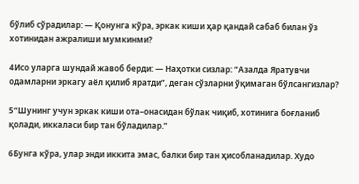бўлиб сўрадилар: — Қонунга кўра, эркак киши ҳар қандай сабаб билан ўз хотинидан ажралиши мумкинми?

4Исо уларга шундай жавоб берди: — Наҳотки сизлар: “Азалда Яратувчи одамларни эркагу аёл қилиб яратди”, деган сўзларни ўқимаган бўлсангизлар?

5“Шунинг учун эркак киши ота–онасидан бўлак чиқиб, хотинига боғланиб қолади, иккаласи бир тан бўладилар.”

6Бунга кўра, улар энди иккита эмас, балки бир тан ҳисобланадилар. Худо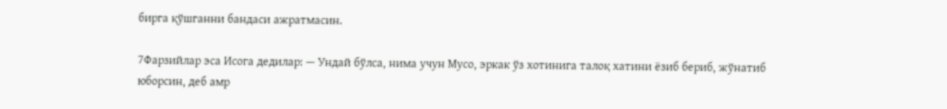бирга қўшганни бандаси ажратмасин.

7Фарзийлар эса Исога дедилар: — Ундай бўлса, нима учун Мусо, эркак ўз хотинига талоқ хатини ёзиб бериб, жўнатиб юборсин, деб амр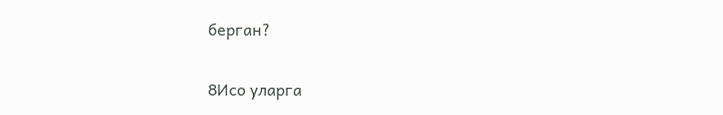берган?

8Исо уларга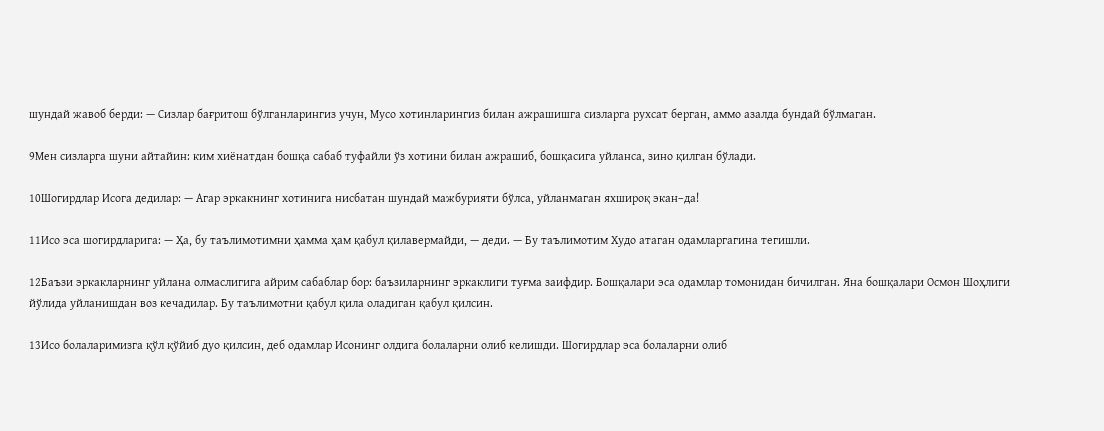шундай жавоб берди: — Сизлар бағритош бўлганларингиз учун, Мусо хотинларингиз билан ажрашишга сизларга рухсат берган, аммо азалда бундай бўлмаган.

9Мен сизларга шуни айтайин: ким хиёнатдан бошқа сабаб туфайли ўз хотини билан ажрашиб, бошқасига уйланса, зино қилган бўлади.

10Шогирдлар Исога дедилар: — Агар эркакнинг хотинига нисбатан шундай мажбурияти бўлса, уйланмаган яхшироқ экан–да!

11Исо эса шогирдларига: — Ҳа, бу таълимотимни ҳамма ҳам қабул қилавермайди, — деди. — Бу таълимотим Худо атаган одамларгагина тегишли.

12Баъзи эркакларнинг уйлана олмаслигига айрим сабаблар бор: баъзиларнинг эркаклиги туғма заифдир. Бошқалари эса одамлар томонидан бичилган. Яна бошқалари Осмон Шоҳлиги йўлида уйланишдан воз кечадилар. Бу таълимотни қабул қила оладиган қабул қилсин.

13Исо болаларимизга қўл қўйиб дуо қилсин, деб одамлар Исонинг олдига болаларни олиб келишди. Шогирдлар эса болаларни олиб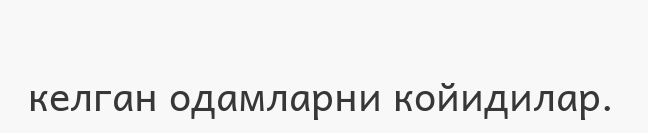келган одамларни койидилар.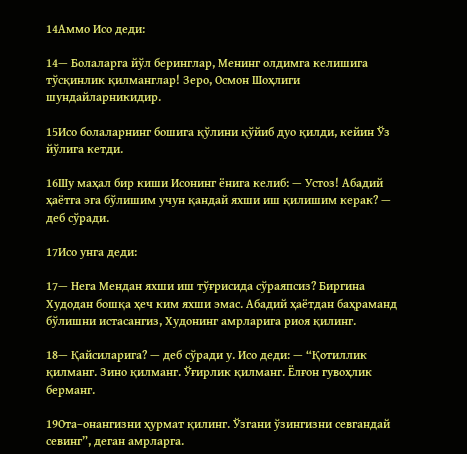14Аммо Исо деди:

14— Болаларга йўл беринглар, Менинг олдимга келишига тўсқинлик қилманглар! Зеро, Осмон Шоҳлиги шундайларникидир.

15Исо болаларнинг бошига қўлини қўйиб дуо қилди, кейин Ўз йўлига кетди.

16Шу маҳал бир киши Исонинг ёнига келиб: — Устоз! Абадий ҳаётга эга бўлишим учун қандай яхши иш қилишим керак? — деб сўради.

17Исо унга деди:

17— Нега Мендан яхши иш тўғрисида сўраяпсиз? Биргина Худодан бошқа ҳеч ким яхши эмас. Абадий ҳаётдан баҳраманд бўлишни истасангиз, Худонинг амрларига риоя қилинг.

18— Қайсиларига? — деб сўради у. Исо деди: — “Қотиллик қилманг. Зино қилманг. Ўғирлик қилманг. Ёлғон гувоҳлик берманг.

19Ота–онангизни ҳурмат қилинг. Ўзгани ўзингизни севгандай севинг”, деган амрларга.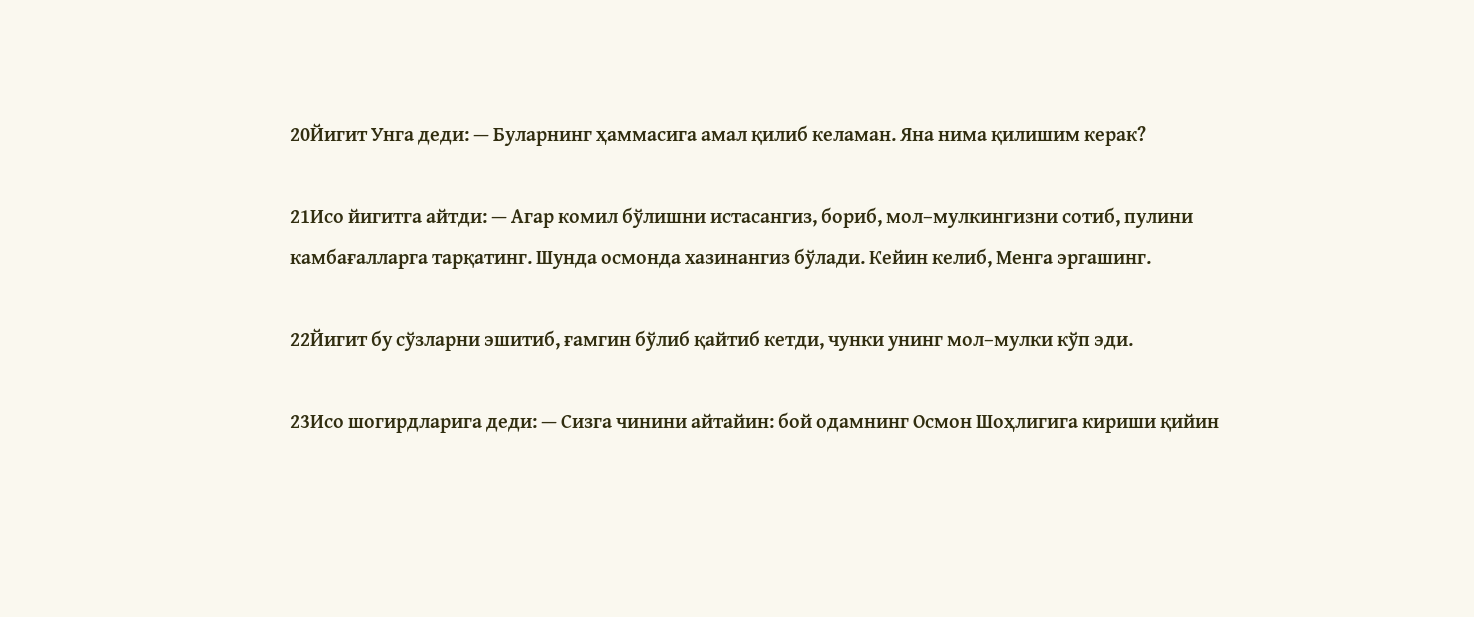20Йигит Унга деди: — Буларнинг ҳаммасига амал қилиб келаман. Яна нима қилишим керак?

21Исо йигитга айтди: — Агар комил бўлишни истасангиз, бориб, мол–мулкингизни сотиб, пулини камбағалларга тарқатинг. Шунда осмонда хазинангиз бўлади. Кейин келиб, Менга эргашинг.

22Йигит бу сўзларни эшитиб, ғамгин бўлиб қайтиб кетди, чунки унинг мол–мулки кўп эди.

23Исо шогирдларига деди: — Сизга чинини айтайин: бой одамнинг Осмон Шоҳлигига кириши қийин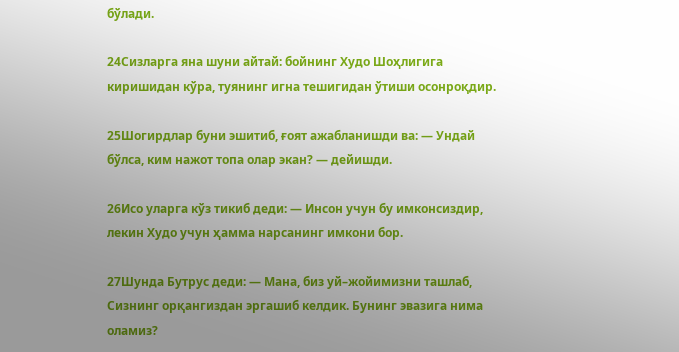бўлади.

24Сизларга яна шуни айтай: бойнинг Худо Шоҳлигига киришидан кўра, туянинг игна тешигидан ўтиши осонроқдир.

25Шогирдлар буни эшитиб, ғоят ажабланишди ва: — Ундай бўлса, ким нажот топа олар экан? — дейишди.

26Исо уларга кўз тикиб деди: — Инсон учун бу имконсиздир, лекин Худо учун ҳамма нарсанинг имкони бор.

27Шунда Бутрус деди: — Мана, биз уй–жойимизни ташлаб, Сизнинг орқангиздан эргашиб келдик. Бунинг эвазига нима оламиз?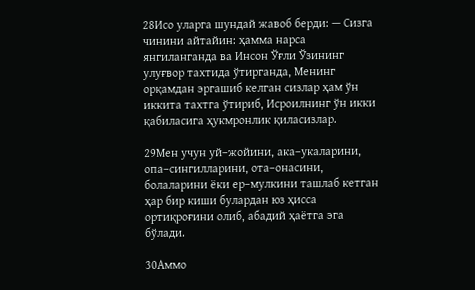28Исо уларга шундай жавоб берди: — Сизга чинини айтайин: ҳамма нарса янгиланганда ва Инсон Ўғли Ўзининг улуғвор тахтида ўтирганда, Менинг орқамдан эргашиб келган сизлар ҳам ўн иккита тахтга ўтириб, Исроилнинг ўн икки қабиласига ҳукмронлик қиласизлар.

29Мен учун уй–жойини, ака–укаларини, опа–сингилларини, ота–онасини, болаларини ёки ер–мулкини ташлаб кетган ҳар бир киши булардан юз ҳисса ортиқроғини олиб, абадий ҳаётга эга бўлади.

30Аммо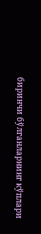биринчи бўлганларнинг кўплари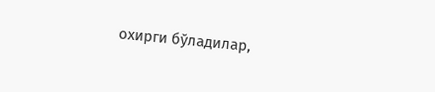охирги бўладилар,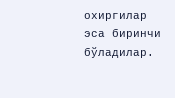охиргилар эса биринчи бўладилар.